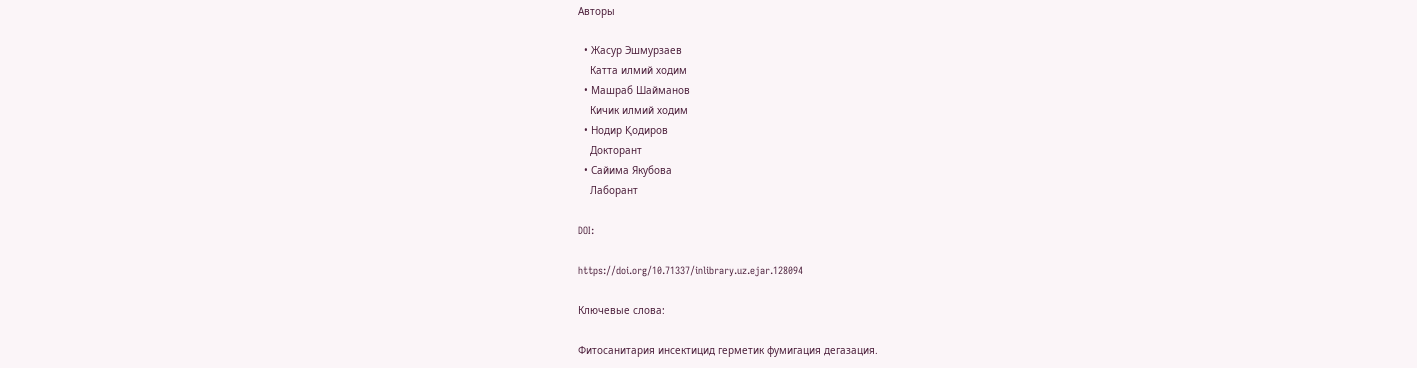Авторы

  • Жасур Эшмурзаев
    Катта илмий ходим
  • Машраб Шайманов
    Кичик илмий ходим
  • Нодир Қодиров
    Докторант
  • Сайима Якубова
    Лаборант

DOI:

https://doi.org/10.71337/inlibrary.uz.ejar.128094

Ключевые слова:

Фитосанитария инсектицид герметик фумигация дегазация.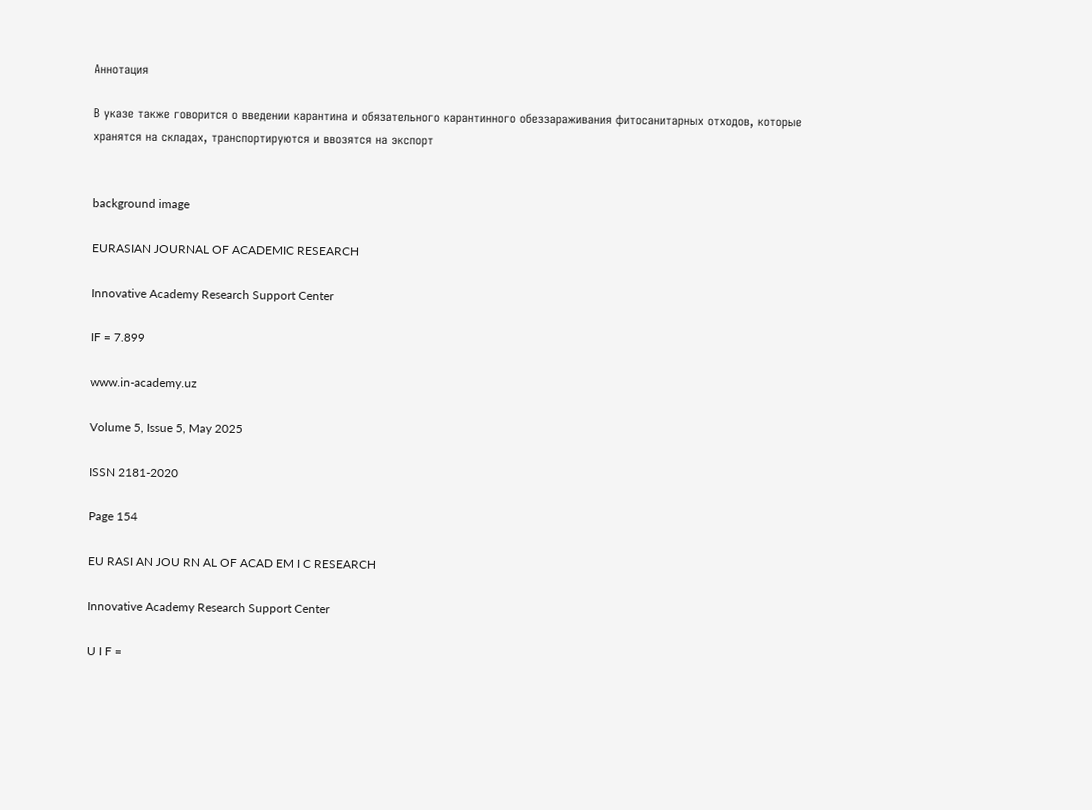Аннотация

В указе также говорится о введении карантина и обязательного карантинного обеззараживания фитосанитарных отходов, которые хранятся на складах, транспортируются и ввозятся на экспорт


background image

EURASIAN JOURNAL OF ACADEMIC RESEARCH

Innovative Academy Research Support Center

IF = 7.899

www.in-academy.uz

Volume 5, Issue 5, May 2025

ISSN 2181-2020

Page 154

EU RASI AN JOU RN AL OF ACAD EM I C RESEARCH

Innovative Academy Research Support Center

U I F =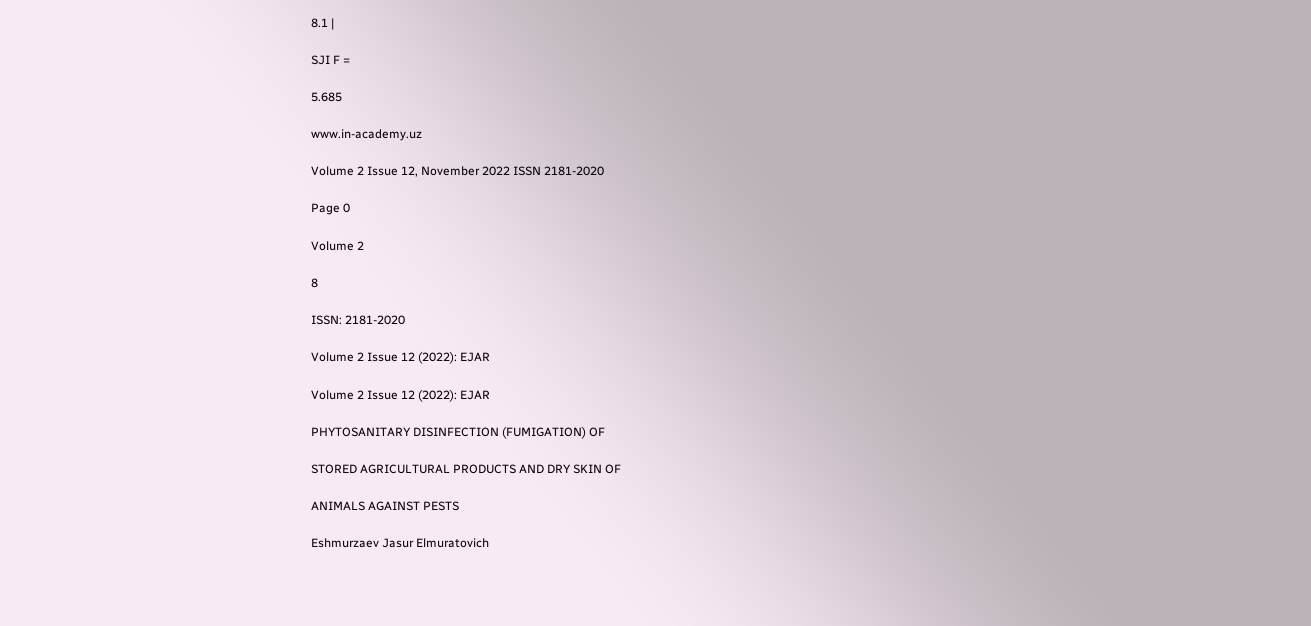8.1 |

SJI F =

5.685

www.in-academy.uz

Volume 2 Issue 12, November 2022 ISSN 2181-2020

Page 0

Volume 2

8

ISSN: 2181-2020

Volume 2 Issue 12 (2022): EJAR

Volume 2 Issue 12 (2022): EJAR

PHYTOSANITARY DISINFECTION (FUMIGATION) OF

STORED AGRICULTURAL PRODUCTS AND DRY SKIN OF

ANIMALS AGAINST PESTS

Eshmurzaev Jasur Elmuratovich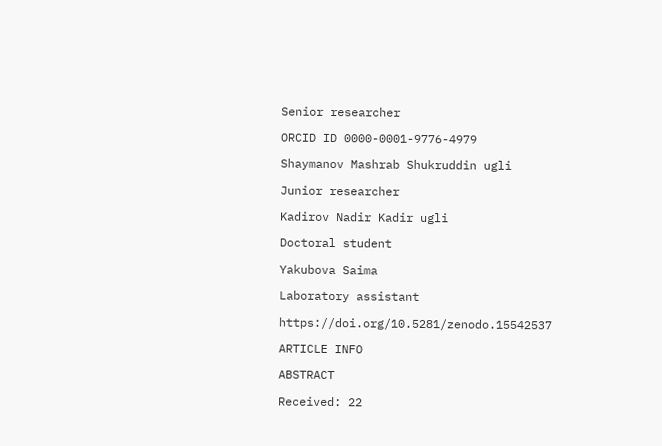Senior researcher

ORCID ID 0000-0001-9776-4979

Shaymanov Mashrab Shukruddin ugli

Junior researcher

Kadirov Nadir Kadir ugli

Doctoral student

Yakubova Saima

Laboratory assistant

https://doi.org/10.5281/zenodo.15542537

ARTICLE INFO

ABSTRACT

Received: 22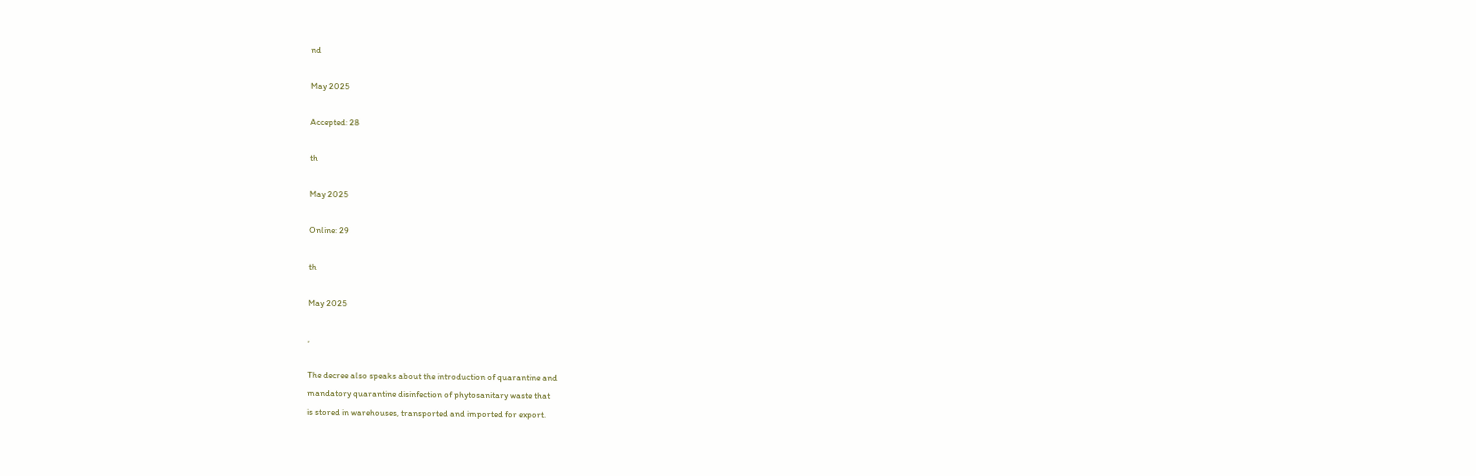nd

May 2025

Accepted: 28

th

May 2025

Online: 29

th

May 2025

,

The decree also speaks about the introduction of quarantine and
mandatory quarantine disinfection of phytosanitary waste that
is stored in warehouses, transported and imported for export.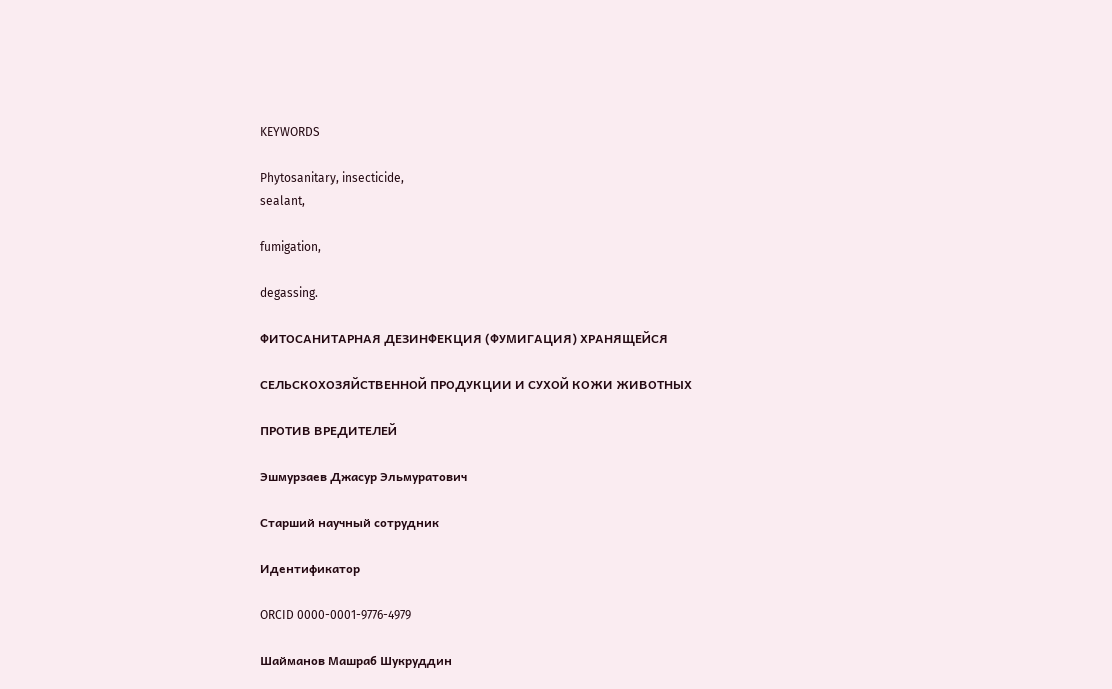KEYWORDS

Phytosanitary, insecticide,
sealant,

fumigation,

degassing.

ФИТОСАНИТАРНАЯ ДЕЗИНФЕКЦИЯ (ФУМИГАЦИЯ) ХРАНЯЩЕЙСЯ

СЕЛЬСКОХОЗЯЙСТВЕННОЙ ПРОДУКЦИИ И СУХОЙ КОЖИ ЖИВОТНЫХ

ПРОТИВ ВРЕДИТЕЛЕЙ

Эшмурзаев Джасур Эльмуратович

Старший научный сотрудник

Идентификатор

ORCID 0000-0001-9776-4979

Шайманов Машраб Шукруддин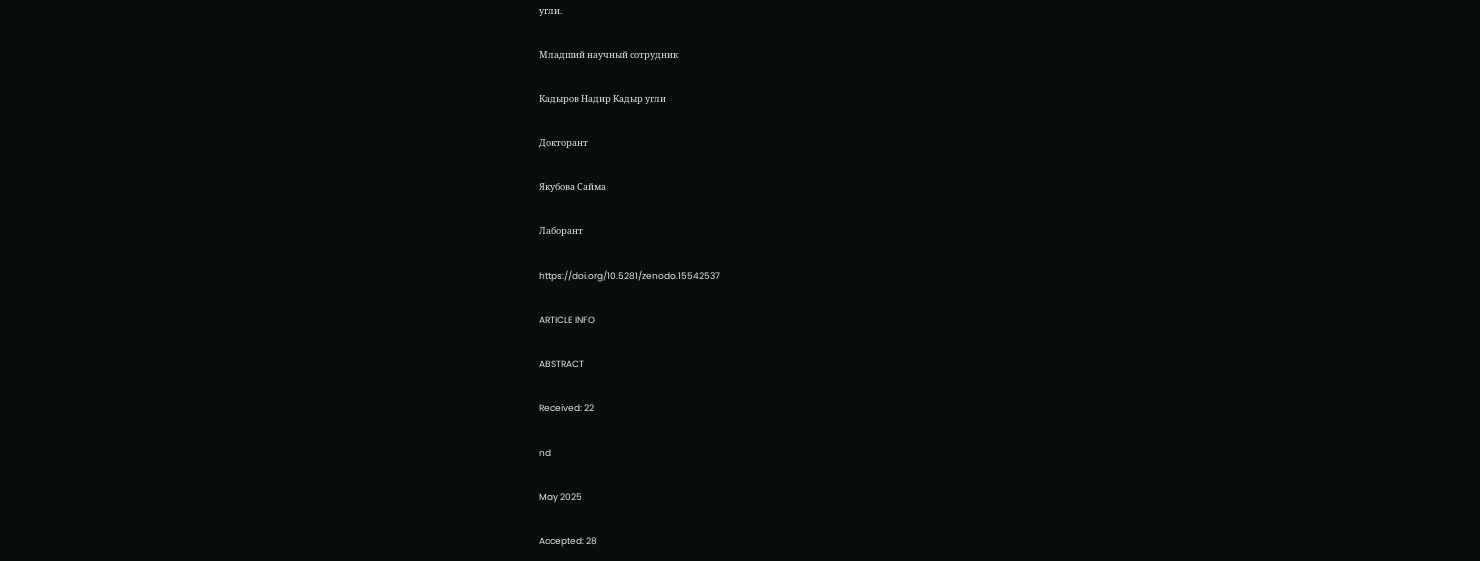угли.

Младший научный сотрудник

Кадыров Надир Кадыр угли

Докторант

Якубова Сайма

Лаборант

https://doi.org/10.5281/zenodo.15542537

ARTICLE INFO

ABSTRACT

Received: 22

nd

May 2025

Accepted: 28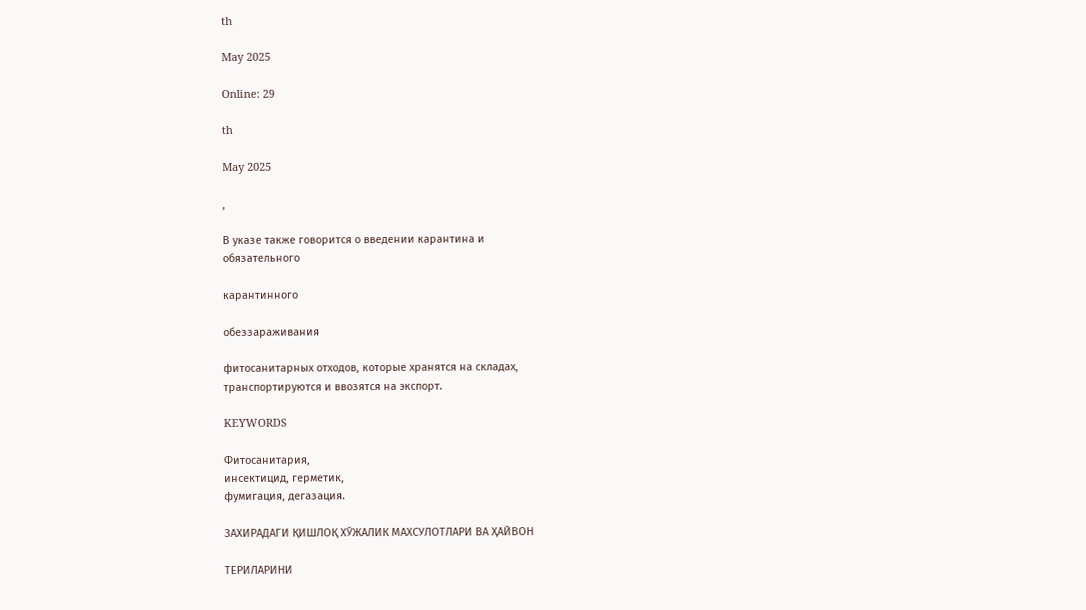th

May 2025

Online: 29

th

May 2025

,

В указе также говорится о введении карантина и
обязательного

карантинного

обеззараживания

фитосанитарных отходов, которые хранятся на складах,
транспортируются и ввозятся на экспорт.

KEYWORDS

Фитосанитария,
инсектицид, герметик,
фумигация, дегазация.

ЗАХИРАДАГИ ҚИШЛОҚ ХЎЖАЛИК МАХСУЛОТЛАРИ ВА ҲАЙВОН

ТЕРИЛАРИНИ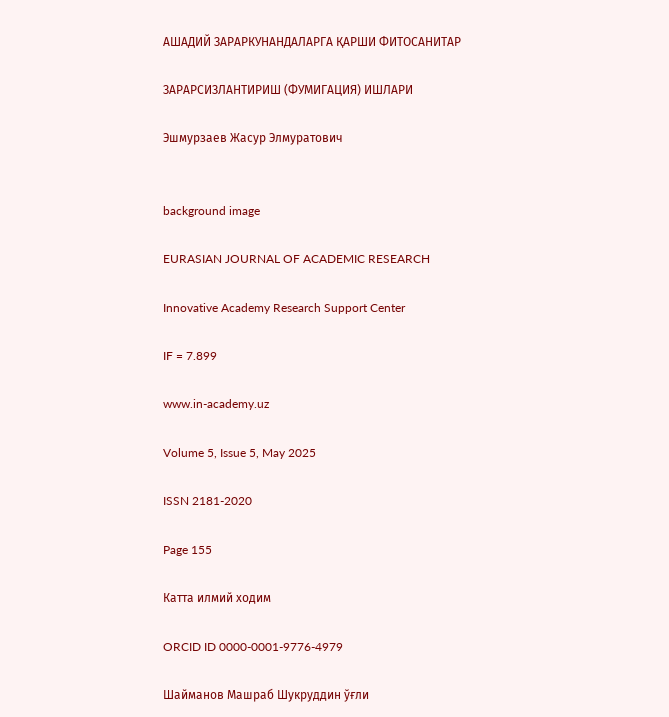АШАДИЙ ЗАРАРКУНАНДАЛАРГА ҚАРШИ ФИТОСАНИТАР

ЗАРАРСИЗЛАНТИРИШ (ФУМИГАЦИЯ) ИШЛАРИ

Эшмурзаев Жасур Элмуратович


background image

EURASIAN JOURNAL OF ACADEMIC RESEARCH

Innovative Academy Research Support Center

IF = 7.899

www.in-academy.uz

Volume 5, Issue 5, May 2025

ISSN 2181-2020

Page 155

Катта илмий ходим

ORCID ID 0000-0001-9776-4979

Шайманов Машраб Шукруддин ўғли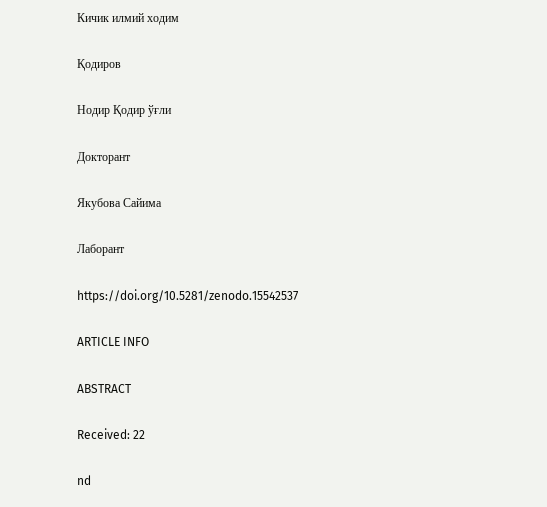Кичик илмий ходим

Қодиров

Нодир Қодир ўғли

Докторант

Якубова Сайима

Лаборант

https://doi.org/10.5281/zenodo.15542537

ARTICLE INFO

ABSTRACT

Received: 22

nd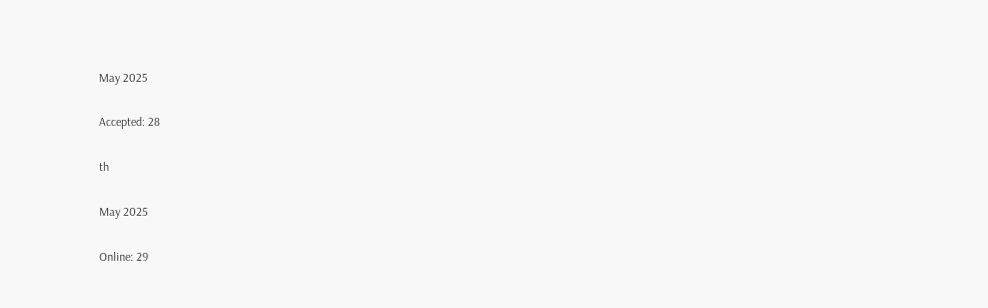May 2025

Accepted: 28

th

May 2025

Online: 29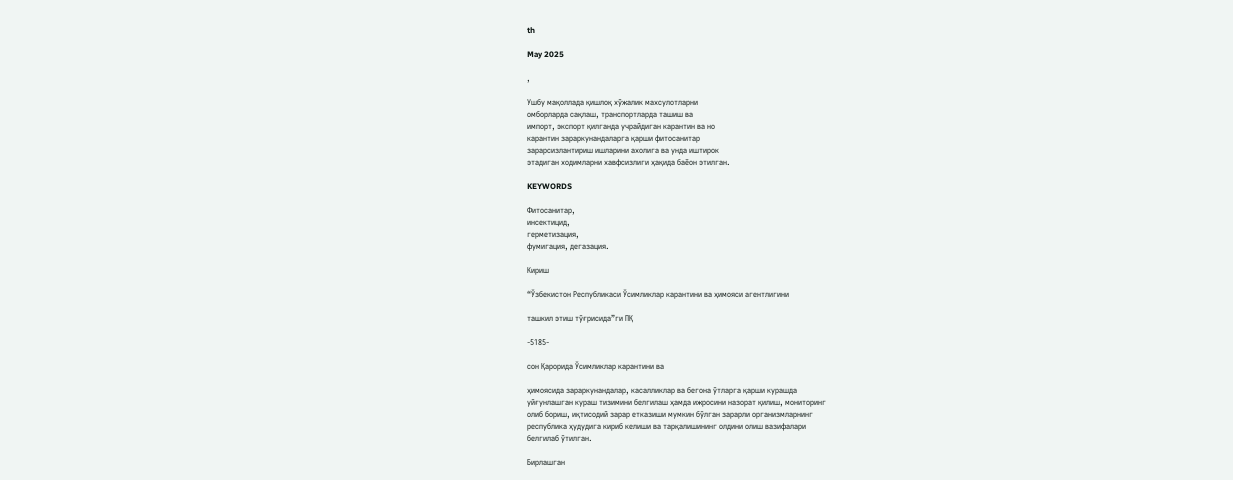th

May 2025

,

Ушбу мақоллада қишлоқ хўжалик махсулотларни
омборларда сақлаш, транспортларда ташиш ва
импорт, экспорт қилганда учрайдиган карантин ва но
карантин зараркунандаларга қарши фитосанитар
зарарсизлантириш ишларини ахолига ва унда иштирок
этадиган ходимларни хавфсизлиги ҳақида баёон этилган.

KEYWORDS

Фитосанитар,
инсектицид,
герметизация,
фумигация, дегазация.

Кириш

“Ўзбекистон Республикаси Ўсимликлар карантини ва ҳимояси агентлигини

ташкил этиш тўғрисида”ги ПҚ

-5185-

сон Қарорида Ўсимликлар карантини ва

ҳимоясида зараркунандалар, касалликлар ва бегона ўтларга қарши курашда
уйғунлашган кураш тизимини белгилаш ҳамда ижросини назорат қилиш, мониторинг
олиб бориш, иқтисодий зарар етказиши мумкин бўлган зарарли организмларнинг
республика ҳудудига кириб келиши ва тарқалишининг олдини олиш вазифалари
белгилаб ўтилган.

Бирлашган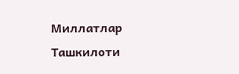Миллатлар Ташкилоти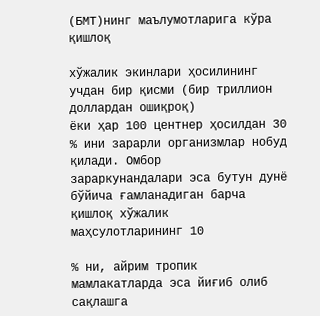(БМТ)нинг маълумотларига кўра қишлоқ

хўжалик экинлари ҳосилининг учдан бир қисми (бир триллион доллардан ошиқроқ)
ёки ҳар 100 центнер ҳосилдан 30 % ини зарарли организмлар нобуд қилади. Омбор
зараркунандалари эса бутун дунё бўйича ғамланадиган барча қишлоқ хўжалик
маҳсулотларининг 10

% ни, айрим тропик мамлакатларда эса йиғиб олиб сақлашга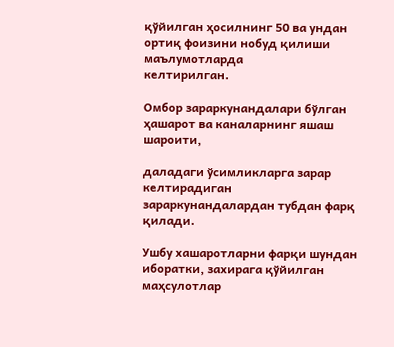қўйилган ҳосилнинг 50 ва ундан ортиқ фоизини нобуд қилиши маълумотларда
келтирилган.

Омбор зараркунандалари бўлган ҳашарот ва каналарнинг яшаш шароити,

даладаги ўсимликларга зарар келтирадиган зараркунандалардан тубдан фарқ қилади.

Ушбу хашаротларни фарқи шундан иборатки, захирага қўйилган маҳсулотлар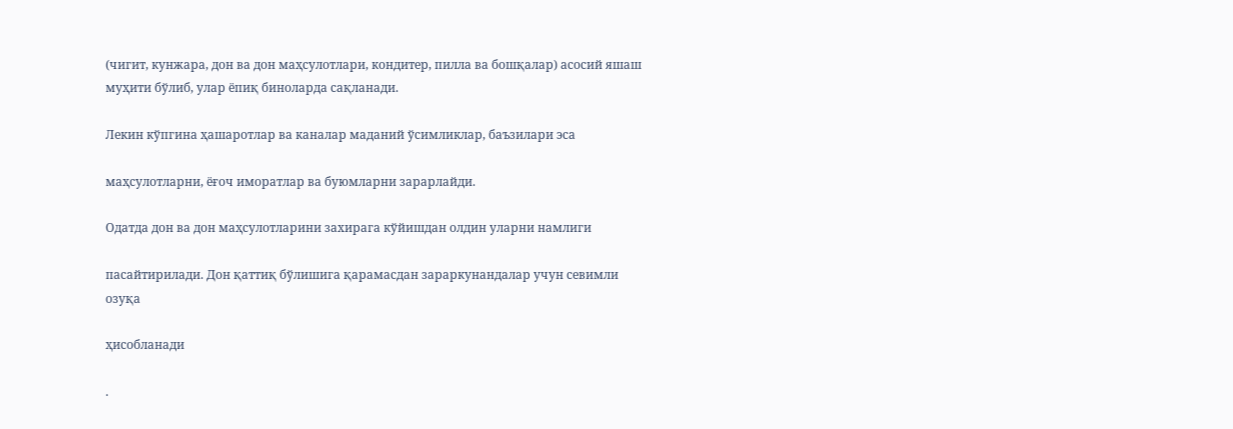(чигит, кунжара, дон ва дон маҳсулотлари, кондитер, пилла ва бошқалар) асосий яшаш
муҳити бўлиб, улар ёпиқ биноларда сақланади.

Лекин кўпгина ҳашаротлар ва каналар маданий ўсимликлар, баъзилари эса

маҳсулотларни, ёғоч иморатлар ва буюмларни зарарлайди.

Одатда дон ва дон маҳсулотларини захирага кўйишдан олдин уларни намлиги

пасайтирилади. Дон қаттиқ бўлишига қарамасдан зараркунандалар учун севимли
озуқа

ҳисобланади

.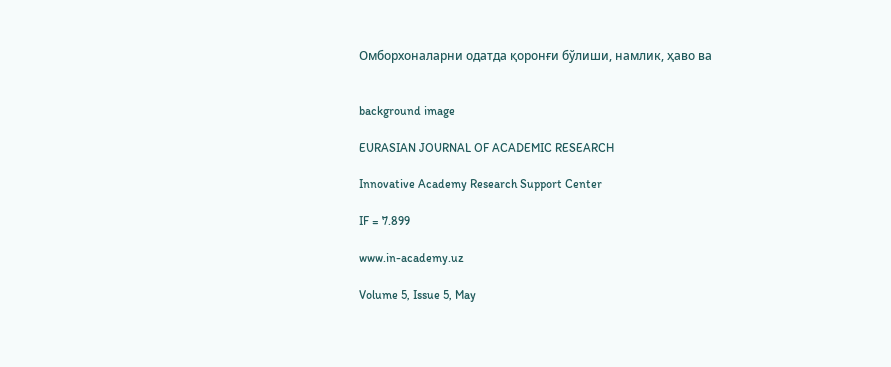Омборхоналарни одатда қоронғи бўлиши, намлик, ҳаво ва


background image

EURASIAN JOURNAL OF ACADEMIC RESEARCH

Innovative Academy Research Support Center

IF = 7.899

www.in-academy.uz

Volume 5, Issue 5, May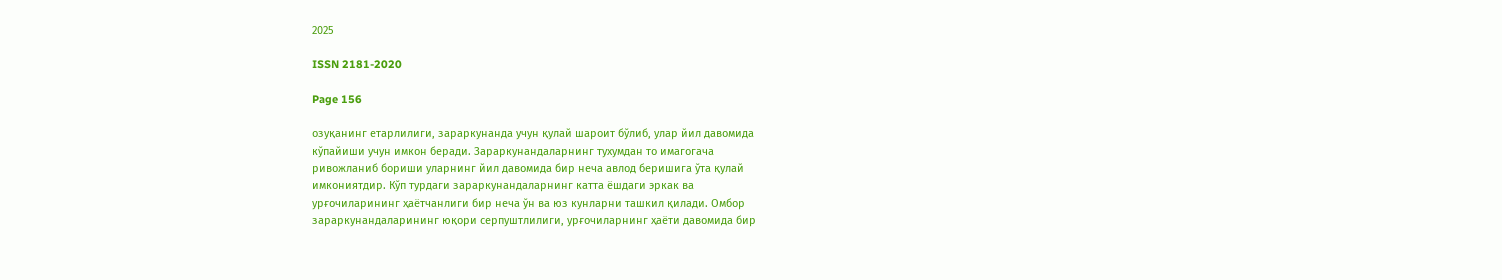2025

ISSN 2181-2020

Page 156

озуқанинг етарлилиги, зараркунанда учун қулай шароит бўлиб, улар йил давомида
кўпайиши учун имкон беради. Зараркунандаларнинг тухумдан то имагогача
ривожланиб бориши уларнинг йил давомида бир неча авлод беришига ўта қулай
имкониятдир. Кўп турдаги зараркунандаларнинг катта ёшдаги эркак ва
урғочиларининг ҳаётчанлиги бир неча ўн ва юз кунларни ташкил қилади. Омбор
зараркунандаларининг юқори серпуштлилиги, урғочиларнинг ҳаёти давомида бир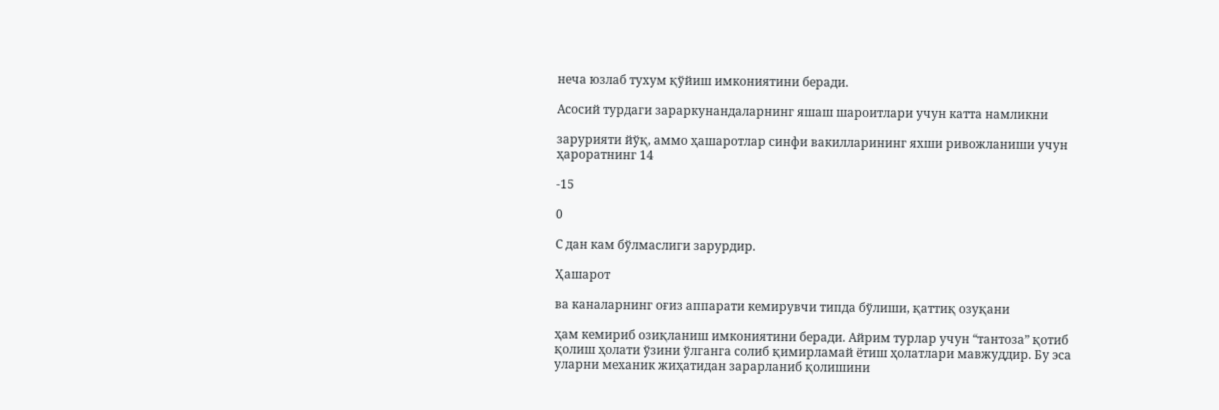неча юзлаб тухум қўйиш имкониятини беради.

Асосий турдаги зараркунандаларнинг яшаш шароитлари учун катта намликни

зарурияти йўқ, аммо ҳашаротлар синфи вакилларининг яхши ривожланиши учун
ҳароратнинг 14

-15

0

С дан кам бўлмаслиги зарурдир.

Ҳашарот

ва каналарнинг оғиз аппарати кемирувчи типда бўлиши, қаттиқ озуқани

ҳам кемириб озиқланиш имкониятини беради. Айрим турлар учун “тантоза” қотиб
қолиш ҳолати ўзини ўлганга солиб қимирламай ётиш ҳолатлари мавжуддир. Бу эса
уларни механик жиҳатидан зарарланиб қолишини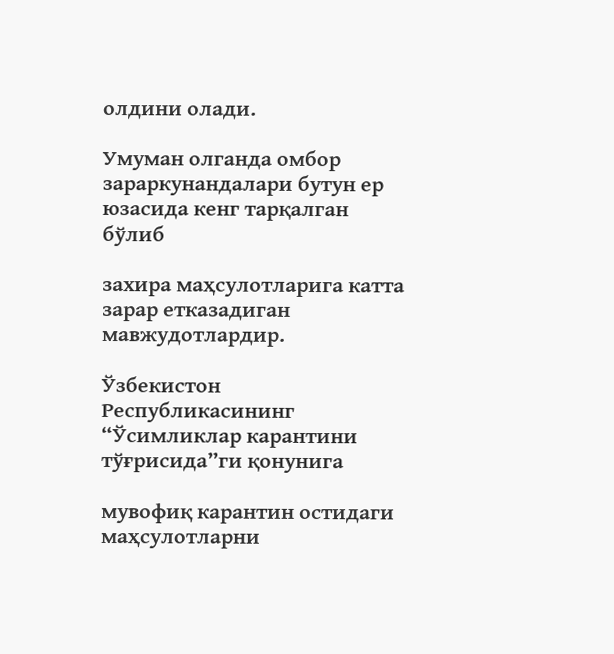олдини олади.

Умуман олганда омбор зараркунандалари бутун ер юзасида кенг тарқалган бўлиб

захира маҳсулотларига катта зарар етказадиган мавжудотлардир.

Ўзбекистон Республикасининг “Ўсимликлар карантини тўғрисида”ги қонунига

мувофиқ карантин остидаги маҳсулотларни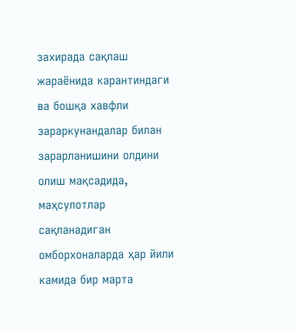захирада сақлаш жараёнида карантиндаги
ва бошқа хавфли зараркунандалар билан зарарланишини олдини олиш мақсадида,
маҳсулотлар сақланадиган омборхоналарда ҳар йили камида бир марта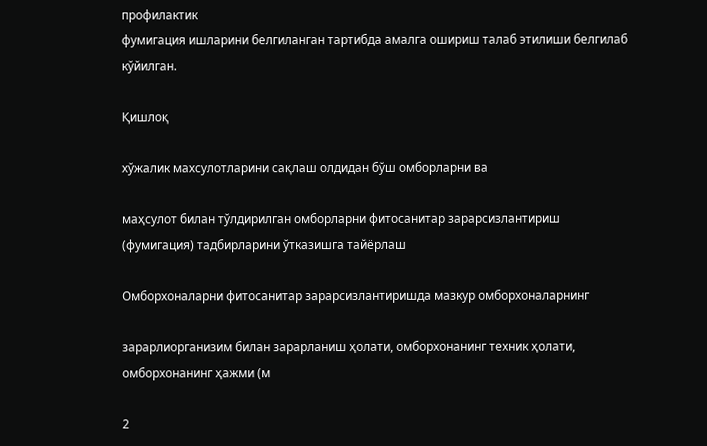профилактик
фумигация ишларини белгиланган тартибда амалга ошириш талаб этилиши белгилаб
кўйилган.

Қишлоқ

хўжалик махсулотларини сақлаш олдидан бўш омборларни ва

маҳсулот билан тўлдирилган омборларни фитосанитар зарарсизлантириш
(фумигация) тадбирларини ўтказишга тайёрлаш

Омборхоналарни фитосанитар зарарсизлантиришда мазкур омборхоналарнинг

зарарлиорганизим билан зарарланиш ҳолати, омборхонанинг техник ҳолати,
омборхонанинг ҳажми (м

2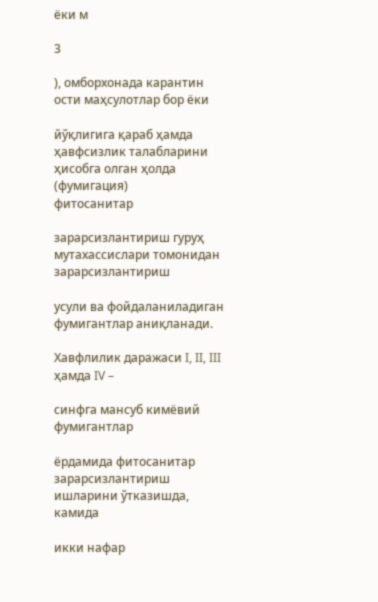ёки м

3

), омборхонада карантин ости маҳсулотлар бор ёки

йўқлигига қараб ҳамда ҳавфсизлик талабларини ҳисобга олган ҳолда (фумигация)
фитосанитар

зарарсизлантириш гуруҳ мутахассислари томонидан зарарсизлантириш

усули ва фойдаланиладиган фумигантлар аниқланади.

Хавфлилик даражаси I, II, III ҳамда IV –

синфга мансуб кимёвий фумигантлар

ёрдамида фитосанитар зарарсизлантириш ишларини ўтказишда, камида

икки нафар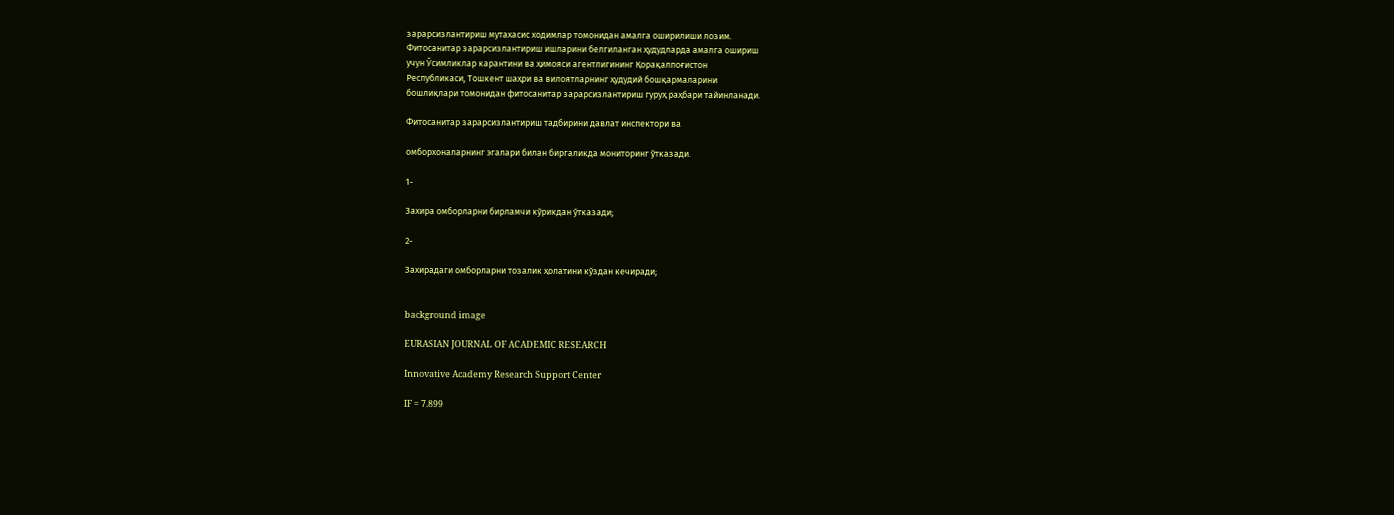зарарсизлантириш мутахасис ходимлар томонидан амалга оширилиши лозим.
Фитосанитар зарарсизлантириш ишларини белгиланган ҳудудларда амалга ошириш
учун Ўсимликлар карантини ва ҳимояси агентлигининг Қорақалпоғистон
Республикаси, Тошкент шаҳри ва вилоятларнинг ҳудудий бошқармаларини
бошлиқлари томонидан фитосанитар зарарсизлантириш гуруҳ раҳбари тайинланади.

Фитосанитар зарарсизлантириш тадбирини давлат инспектори ва

омборхоналарнинг эгалари билан биргаликда мониторинг ўтказади.

1-

Захира омборларни бирламчи кўрикдан ўтказади;

2-

Захирадаги омборларни тозалик ҳолатини кўздан кечиради;


background image

EURASIAN JOURNAL OF ACADEMIC RESEARCH

Innovative Academy Research Support Center

IF = 7.899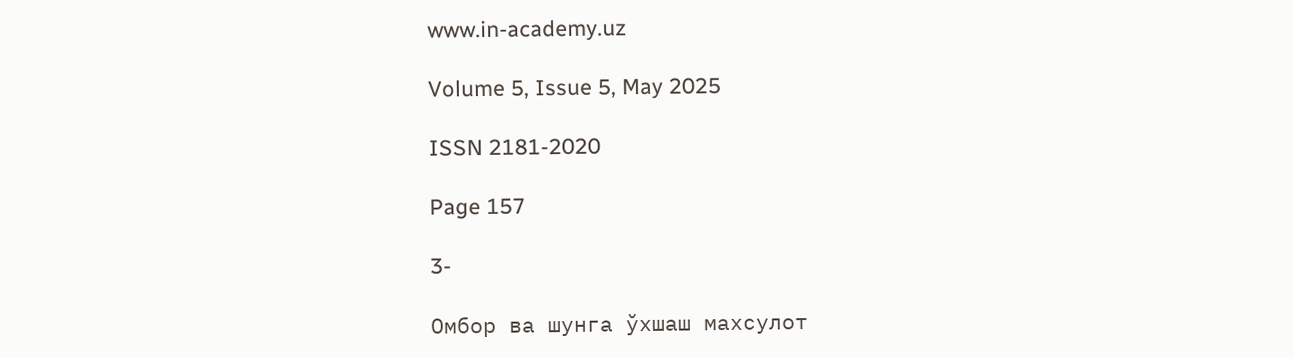www.in-academy.uz

Volume 5, Issue 5, May 2025

ISSN 2181-2020

Page 157

3-

Омбор ва шунга ўхшаш махсулот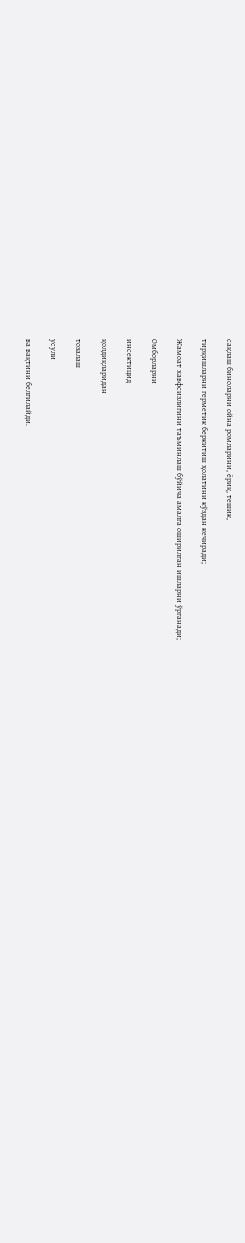сақлаш биноларни ойна ромларини, ёриқ, тешик,

тирқишларни герметик беркитиш ҳолатини кўздан кечиради;

Жамоат хавфсизлигини таъминлаш бўйича амалга оширилган ишларни ўрганади;

Омборларни

инсектицид

қолдиқларидан

тозалаш

усули

ва вақтини белгилайди.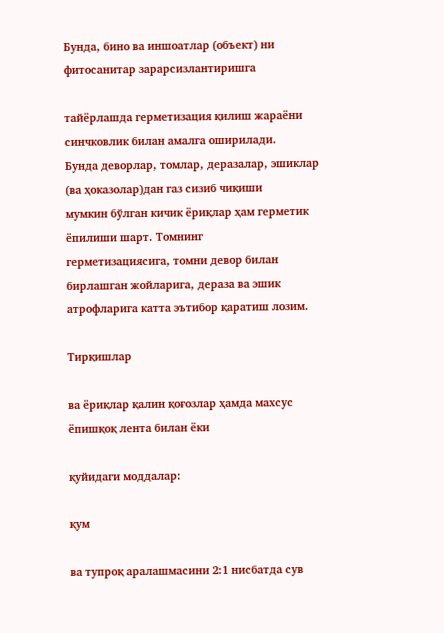Бунда, бино ва иншоатлар (объект) ни фитосанитар зарарсизлантиришга

тайёрлашда герметизация қилиш жараёни синчковлик билан амалга оширилади.
Бунда деворлар, томлар, деразалар, эшиклар (ва ҳоказолар)дан газ сизиб чиқиши
мумкин бўлган кичик ёриқлар ҳам герметик ёпилиши шарт. Томнинг
герметизациясига, томни девор билан бирлашган жойларига, дераза ва эшик
атрофларига катта эътибор қаратиш лозим.

Тирқишлар

ва ёриқлар қалин қоғозлар ҳамда махсус ёпишқоқ лента билан ёки

қуйидаги моддалар:

қум

ва тупроқ аралашмасини 2:1 нисбатда сув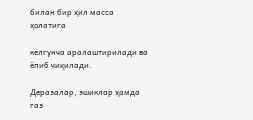билан бир ҳил масса ҳолатига

келгунча аралаштирилади ва ёпиб чиқилади.

Деразалар, эшиклар ҳамда газ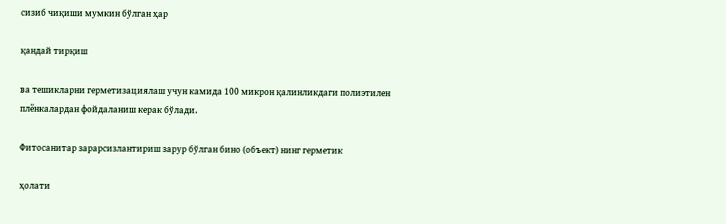сизиб чиқиши мумкин бўлган ҳар

қандай тирқиш

ва тешикларни герметизациялаш учун камида 100 микрон қалинликдаги полиэтилен
плёнкалардан фойдаланиш керак бўлади.

Фитосанитар зарарсизлантириш зарур бўлган бино (объект) нинг герметик

ҳолати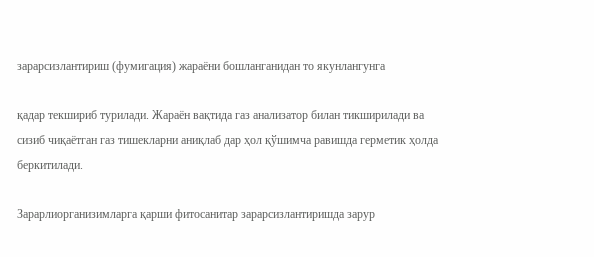зарарсизлантириш (фумигация) жараёни бошланганидан то якунлангунга

қадар текшириб турилади. Жараён вақтида газ анализатор билан тикширилади ва
сизиб чиқаётган газ тишекларни аниқлаб дар ҳол қўшимча равишда герметик ҳолда
беркитилади.

Зарарлиорганизимларга қарши фитосанитар зарарсизлантиришда зарур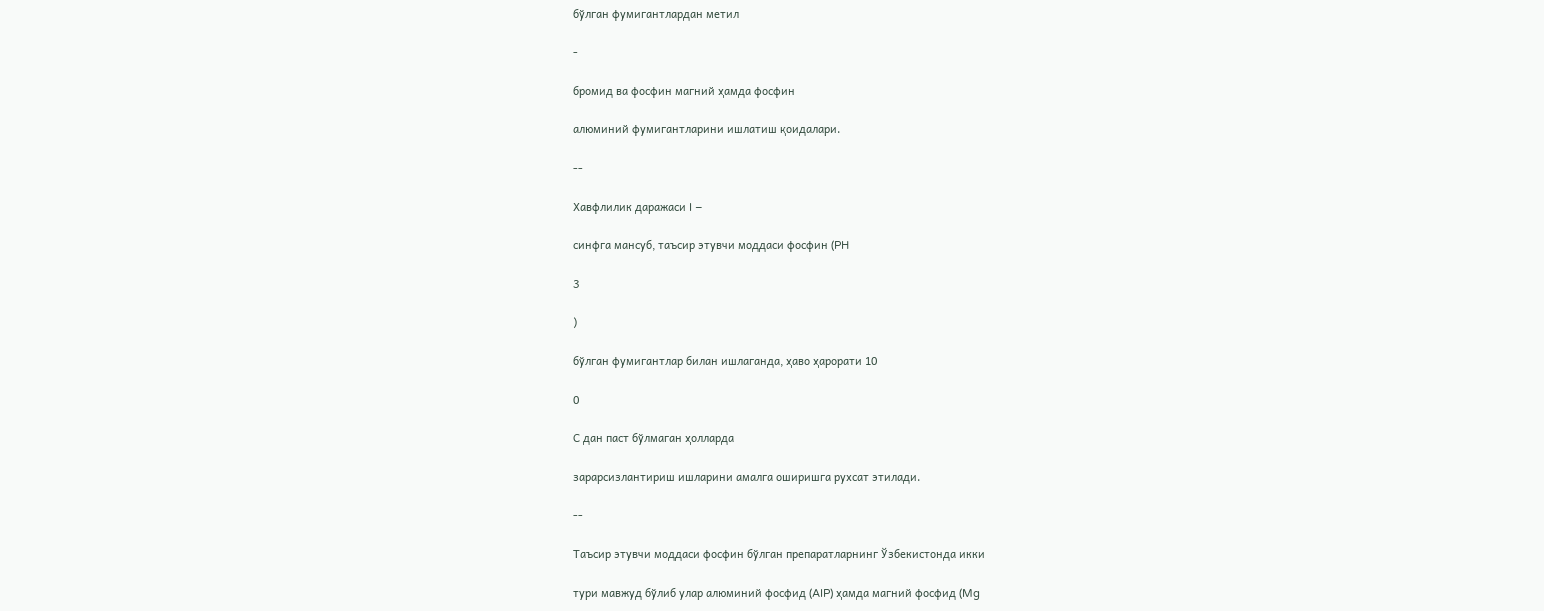бўлган фумигантлардан метил

-

бромид ва фосфин магний ҳамда фосфин

алюминий фумигантларини ишлатиш қоидалари.

--

Хавфлилик даражаси I –

синфга мансуб, таъсир этувчи моддаси фосфин (PH

3

)

бўлган фумигантлар билан ишлаганда, ҳаво ҳарорати 10

0

С дан паст бўлмаган ҳолларда

зарарсизлантириш ишларини амалга оширишга рухсат этилади.

--

Таъсир этувчи моддаси фосфин бўлган препаратларнинг Ўзбекистонда икки

тури мавжуд бўлиб улар алюминий фосфид (AIP) ҳамда магний фосфид (Mg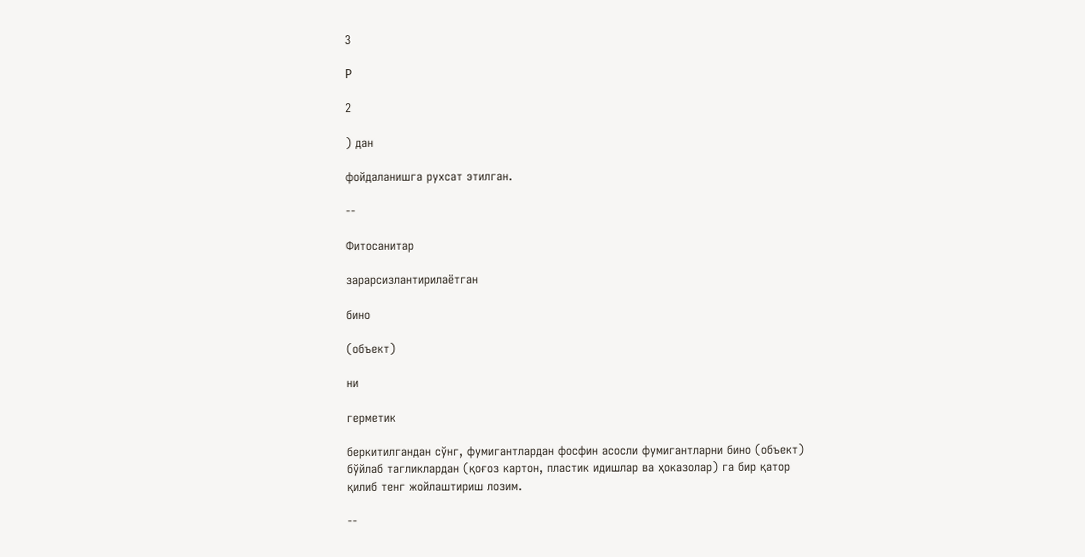3

P

2

) дан

фойдаланишга рухсат этилган.

--

Фитосанитар

зарарсизлантирилаётган

бино

(объект)

ни

герметик

беркитилгандан сўнг, фумигантлардан фосфин асосли фумигантларни бино (объект)
бўйлаб тагликлардан (қоғоз картон, пластик идишлар ва ҳоказолар) га бир қатор
қилиб тенг жойлаштириш лозим.

--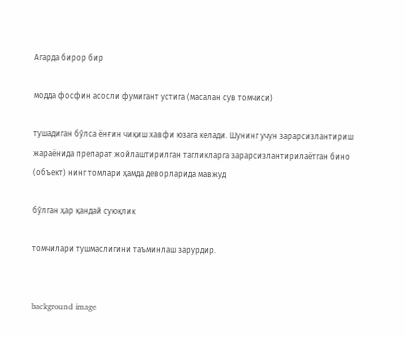Агарда бирор бир

модда фосфин асосли фумигант устига (масалан сув томчиси)

тушадиган бўлса ёнғин чиқиш хавфи юзага келади. Шунинг учун зарарсизлантириш
жараёнида препарат жойлаштирилган тагликларга зарарсизлантирилаётган бино
(объект) нинг томлари ҳамда деворларида мавжуд

бўлган ҳар қандай суюқлик

томчилари тушмаслигини таъминлаш зарурдир.


background image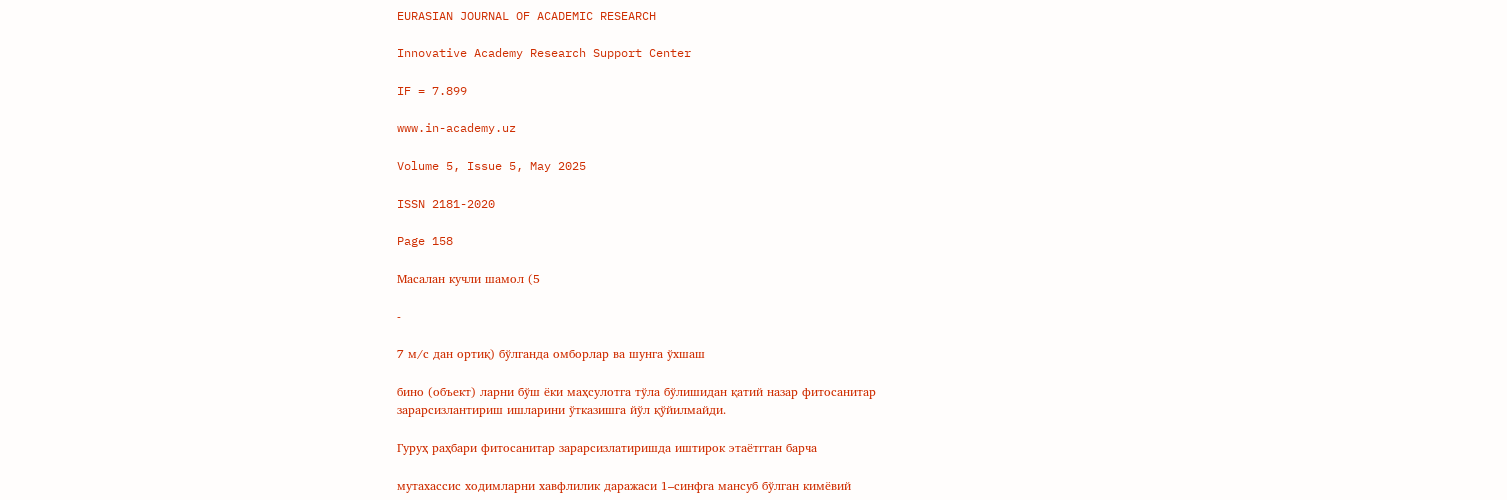EURASIAN JOURNAL OF ACADEMIC RESEARCH

Innovative Academy Research Support Center

IF = 7.899

www.in-academy.uz

Volume 5, Issue 5, May 2025

ISSN 2181-2020

Page 158

Масалан кучли шамол (5

-

7 м/с дан ортиқ) бўлганда омборлар ва шунга ўхшаш

бино (объект) ларни бўш ёки маҳсулотга тўла бўлишидан қатий назар фитосанитар
зарарсизлантириш ишларини ўтказишга йўл қўйилмайди.

Гуруҳ раҳбари фитосанитар зарарсизлатиришда иштирок этаётгган барча

мутахассис ходимларни хавфлилик даражаси 1–синфга мансуб бўлган кимёвий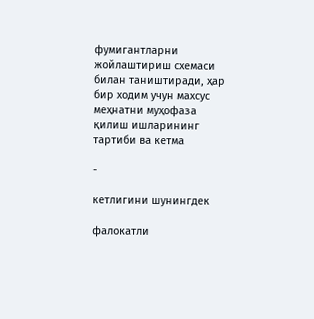фумигантларни жойлаштириш схемаси билан таништиради, ҳар бир ходим учун махсус
меҳнатни муҳофаза қилиш ишларининг тартиби ва кетма

-

кетлигини шунингдек

фалокатли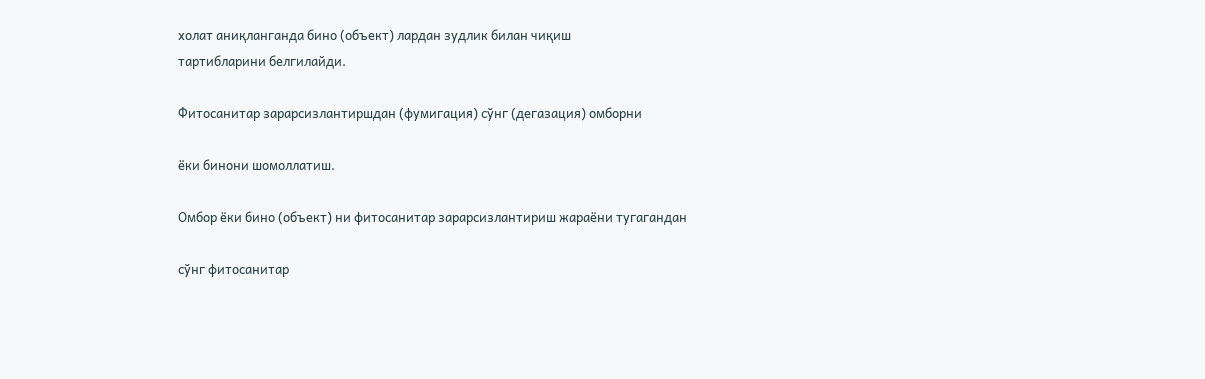холат аниқланганда бино (объект) лардан зудлик билан чиқиш
тартибларини белгилайди.

Фитосанитар зарарсизлантиршдан (фумигация) сўнг (дегазация) омборни

ёки бинони шомоллатиш.

Омбор ёки бино (объект) ни фитосанитар зарарсизлантириш жараёни тугагандан

сўнг фитосанитар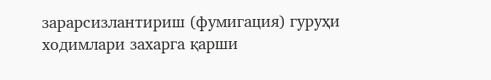зарарсизлантириш (фумигация) гуруҳи ходимлари захарга қарши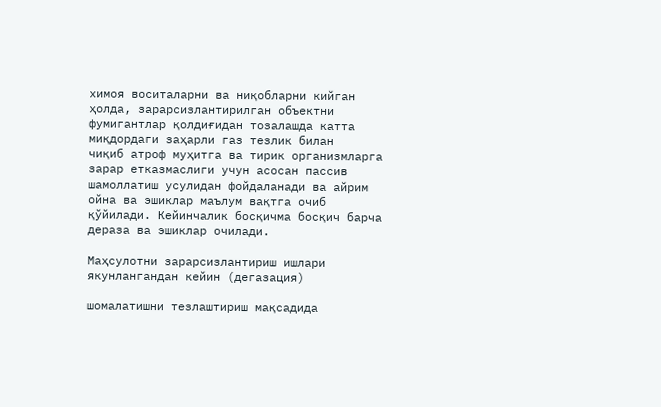химоя воситаларни ва ниқобларни кийган ҳолда, зарарсизлантирилган объектни
фумигантлар қолдиғидан тозалашда катта миқдордаги заҳарли газ тезлик билан
чиқиб атроф муҳитга ва тирик организмларга зарар етказмаслиги учун асосан пассив
шамоллатиш усулидан фойдаланади ва айрим ойна ва эшиклар маълум вақтга очиб
қўйилади. Кейинчалик босқичма босқич барча дераза ва эшиклар очилади.

Маҳсулотни зарарсизлантириш ишлари якунлангандан кейин (дегазация)

шомалатишни тезлаштириш мақсадида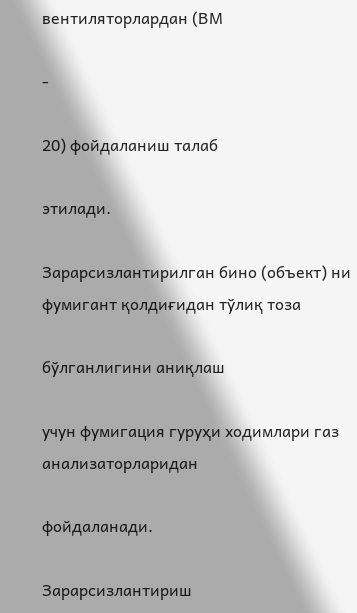вентиляторлардан (ВМ

-

20) фойдаланиш талаб

этилади.

Зарарсизлантирилган бино (объект) ни фумигант қолдиғидан тўлиқ тоза

бўлганлигини аниқлаш

учун фумигация гуруҳи ходимлари газ анализаторларидан

фойдаланади.

Зарарсизлантириш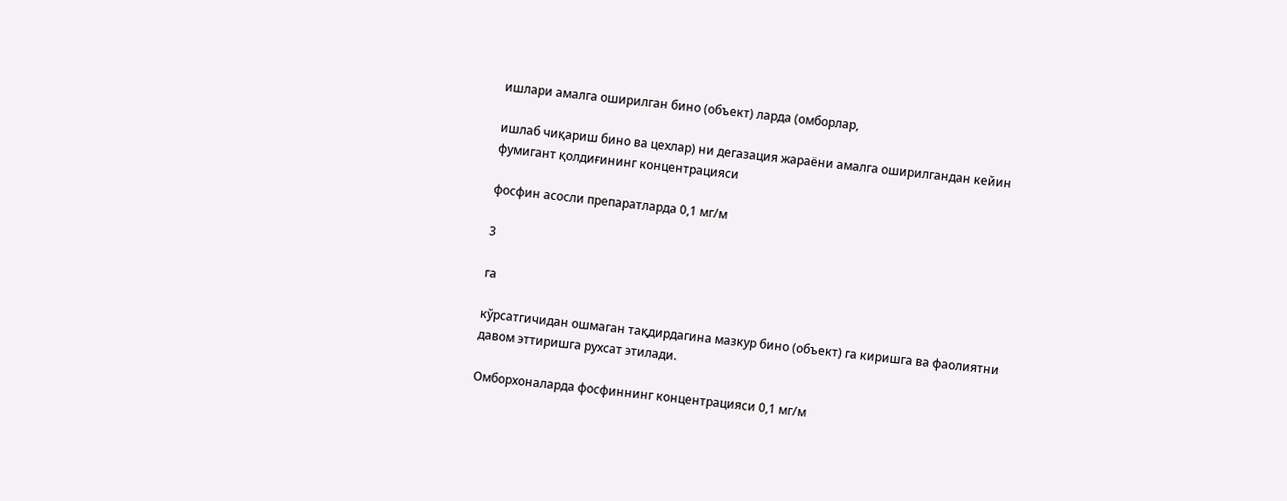ишлари амалга оширилган бино (объект) ларда (омборлар,

ишлаб чиқариш бино ва цехлар) ни дегазация жараёни амалга оширилгандан кейин
фумигант қолдиғининг концентрацияси

фосфин асосли препаратларда 0,1 мг/м

3

га

кўрсатгичидан ошмаган тақдирдагина мазкур бино (объект) га киришга ва фаолиятни
давом эттиришга рухсат этилади.

Омборхоналарда фосфиннинг концентрацияси 0,1 мг/м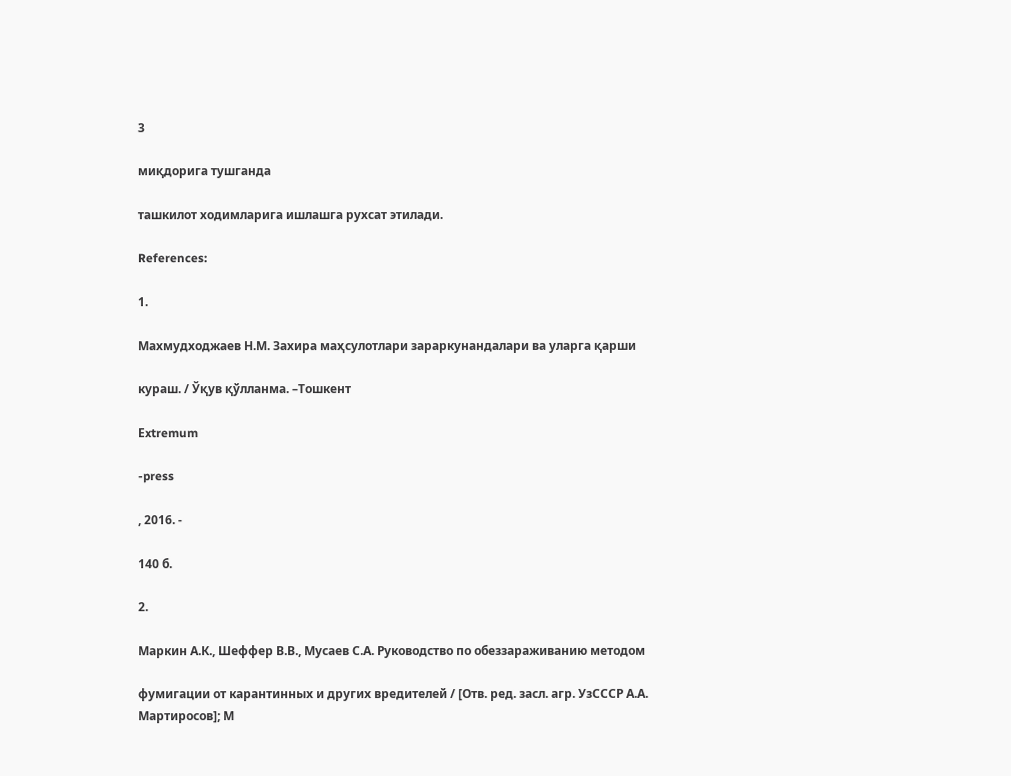3

миқдорига тушганда

ташкилот ходимларига ишлашга рухсат этилади.

References:

1.

Махмудходжаев Н.М. Захира маҳсулотлари зараркунандалари ва уларга қарши

кураш. / Ўқув қўлланма. –Тошкент

Еxtremum

-press

, 2016. -

140 б.

2.

Маркин А.К., Шеффер В.В., Мусаев С.А. Руководство по обеззараживанию методом

фумигации от карантинных и других вредителей / [Отв. ред. засл. агр. УзСССР А.А.
Мартиросов]; М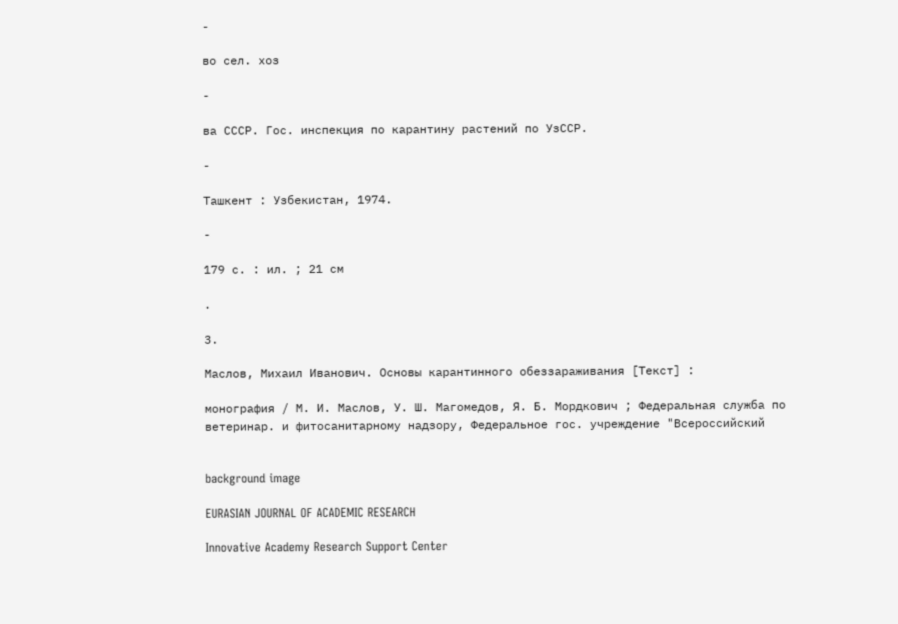-

во сел. хоз

-

ва СССР. Гос. инспекция по карантину растений по УзССР.

-

Ташкент : Узбекистан, 1974.

-

179 с. : ил. ; 21 см

.

3.

Маслов, Михаил Иванович. Основы карантинного обеззараживания [Текст] :

монография / М. И. Маслов, У. Ш. Магомедов, Я. Б. Мордкович ; Федеральная служба по
ветеринар. и фитосанитарному надзору, Федеральное гос. учреждение "Всероссийский


background image

EURASIAN JOURNAL OF ACADEMIC RESEARCH

Innovative Academy Research Support Center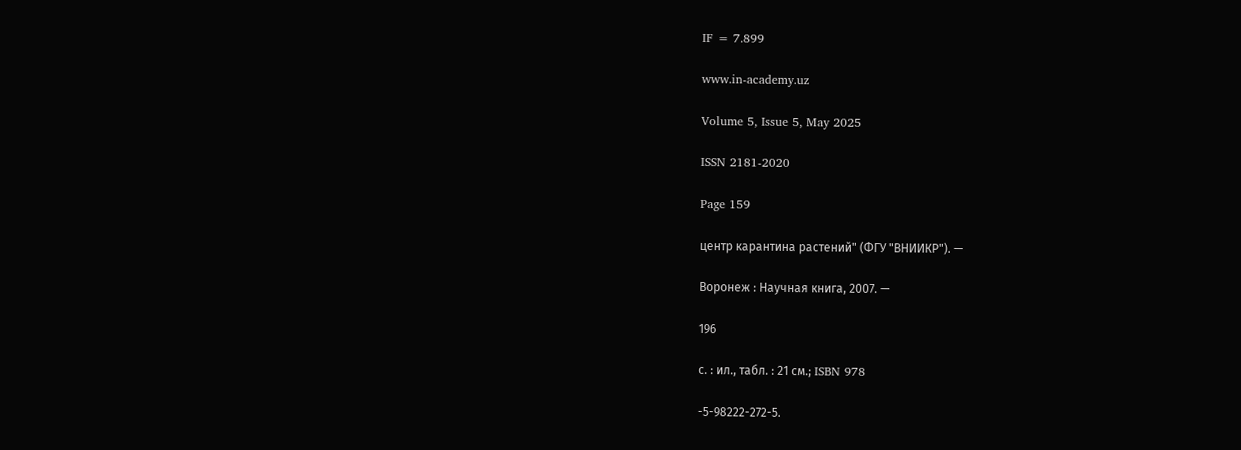IF = 7.899

www.in-academy.uz

Volume 5, Issue 5, May 2025

ISSN 2181-2020

Page 159

центр карантина растений" (ФГУ "ВНИИКР"). —

Воронеж : Научная книга, 2007. —

196

с. : ил., табл. : 21 см.; ISBN 978

-5-98222-272-5.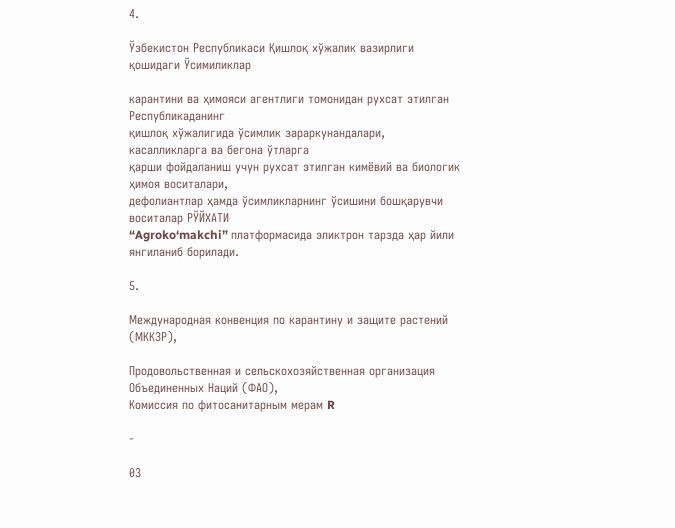4.

Ўзбекистон Республикаси Қишлоқ хўжалик вазирлиги қошидаги Ўсимиликлар

карантини ва ҳимояси агентлиги томонидан рухсат этилган Республикаданинг
қишлоқ хўжалигида ўсимлик зараркунандалари, касалликларга ва бегона ўтларга
қарши фойдаланиш учун рухсат этилган кимёвий ва биологик ҳимоя воситалари,
дефолиантлар ҳамда ўсимликларнинг ўсишини бошқарувчи воситалар РЎЙХАТИ
“Agroko‘makchi” платформасида эликтрон тарзда ҳар йили янгиланиб борилади.

5.

Международная конвенция по карантину и защите растений (МККЗР),

Продовольственная и сельскохозяйственная организация Объединенных Наций (ФАО),
Комиссия по фитосанитарным мерам R

-

03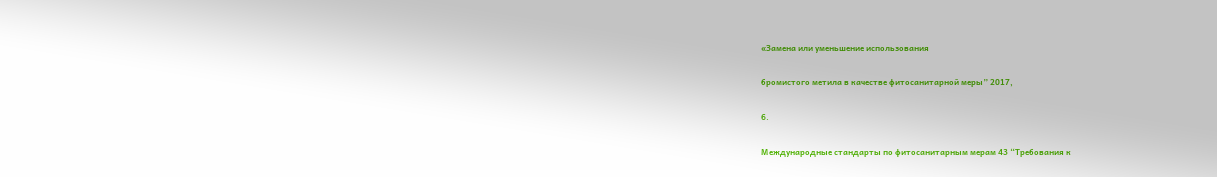«Замена или уменьшение использования

бромистого метила в качестве фитосанитарной меры” 2017,

6.

Международные стандарты по фитосанитарным мерам 43 “Требования к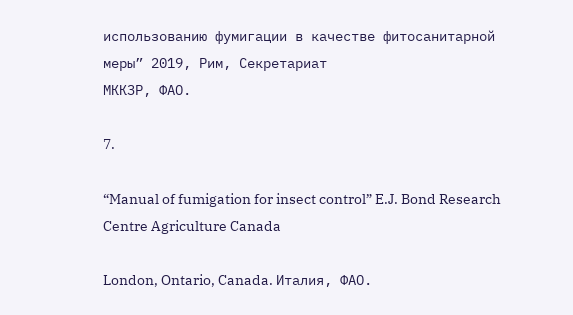использованию фумигации в качестве фитосанитарной меры” 2019, Рим, Секретариат
МККЗР, ФАО.

7.

“Manual of fumigation for insect control” E.J. Bond Research Centre Agriculture Canada

London, Ontario, Canada. Италия, ФАО.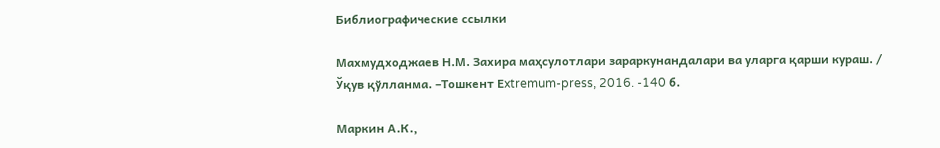Библиографические ссылки

Махмудходжаев Н.М. Захира маҳсулотлари зараркунандалари ва уларга қарши кураш. / Ўқув қўлланма. –Тошкент Еxtremum-press, 2016. -140 б.

Маркин А.К.,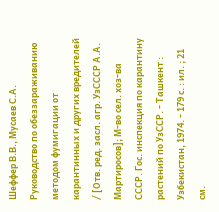Шеффер В.В., Мусаев С.А. Руководство по обеззараживанию методом фумигации от карантинных и других вредителей / [Отв. ред. засл. агр. УзСССР А.А. Мартиросов]; М-во сел. хоз-ва СССР. Гос. инспекция по карантину растений по УзССР. - Ташкент : Узбекистан, 1974. - 179 с. : ил. ; 21 см.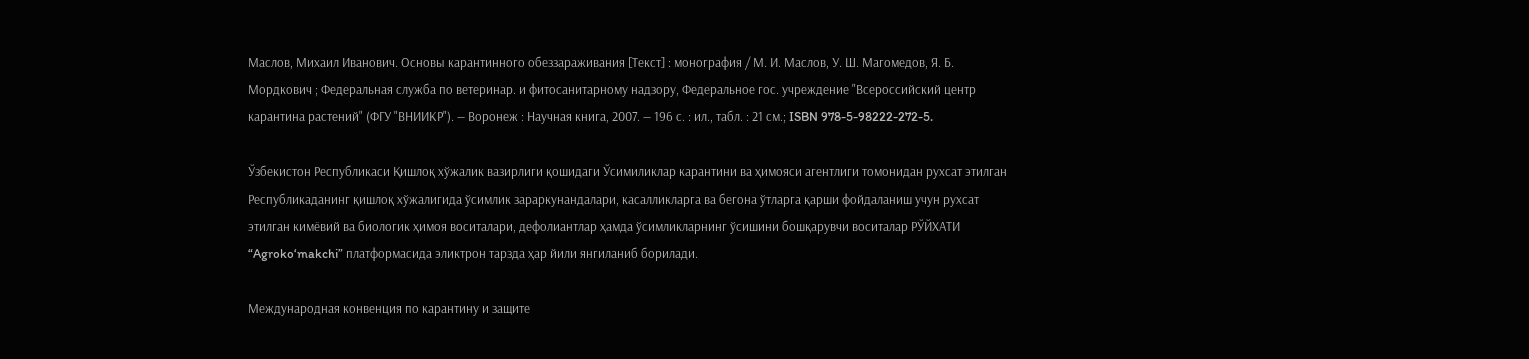Маслов, Михаил Иванович. Основы карантинного обеззараживания [Текст] : монография / М. И. Маслов, У. Ш. Магомедов, Я. Б. Мордкович ; Федеральная служба по ветеринар. и фитосанитарному надзору, Федеральное гос. учреждение "Всероссийский центр карантина растений" (ФГУ "ВНИИКР"). — Воронеж : Научная книга, 2007. — 196 с. : ил., табл. : 21 см.; ISBN 978-5-98222-272-5.

Ўзбекистон Республикаси Қишлоқ хўжалик вазирлиги қошидаги Ўсимиликлар карантини ва ҳимояси агентлиги томонидан рухсат этилган Республикаданинг қишлоқ хўжалигида ўсимлик зараркунандалари, касалликларга ва бегона ўтларга қарши фойдаланиш учун рухсат этилган кимёвий ва биологик ҳимоя воситалари, дефолиантлар ҳамда ўсимликларнинг ўсишини бошқарувчи воситалар РЎЙХАТИ “Agroko‘makchi” платформасида эликтрон тарзда ҳар йили янгиланиб борилади.

Международная конвенция по карантину и защите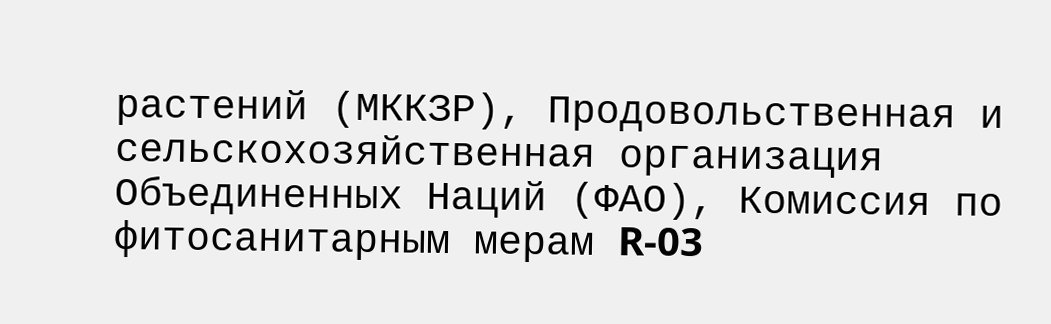растений (МККЗР), Продовольственная и сельскохозяйственная организация Объединенных Наций (ФАО), Комиссия по фитосанитарным мерам R-03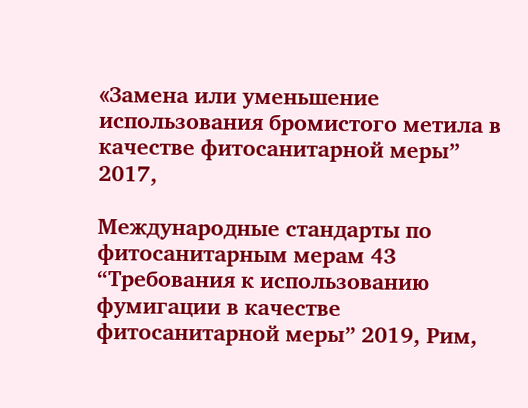«Замена или уменьшение использования бромистого метила в качестве фитосанитарной меры” 2017,

Международные стандарты по фитосанитарным мерам 43 “Требования к использованию фумигации в качестве фитосанитарной меры” 2019, Рим,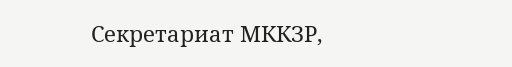Секретариат МККЗР,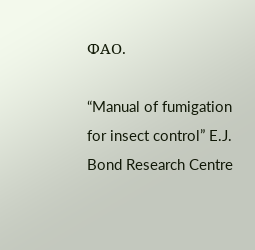ФАО.

“Manual of fumigation for insect control” E.J. Bond Research Centre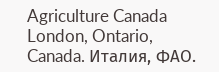Agriculture Canada London, Ontario, Canada. Италия, ФАО.